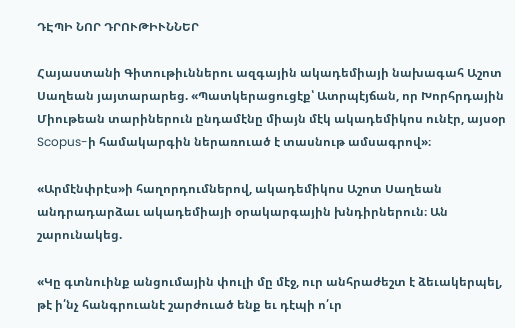ԴԷՊԻ ՆՈՐ ԴՐՈՒԹԻՒՆՆԵՐ

Հայաստանի Գիտութիւններու ազգային ակադեմիայի նախագահ Աշոտ Սաղեան յայտարարեց. «Պատկերացուցէք՝ Ատրպէյճան, որ Խորհրդային Միութեան տարիներուն ընդամէնը միայն մէկ ակադեմիկոս ունէր, այսօր Scopus-ի համակարգին ներառուած է տասնութ ամսագրով»։

«Արմէնփրէս»ի հաղորդումներով, ակադեմիկոս Աշոտ Սաղեան անդրադարձաւ ակադեմիայի օրակարգային խնդիրներուն։ Ան շարունակեց.

«Կը գտնուինք անցումային փուլի մը մէջ, ուր անհրաժեշտ է ձեւակերպել, թէ ի՛նչ հանգրուանէ շարժուած ենք եւ դէպի ո՛ւր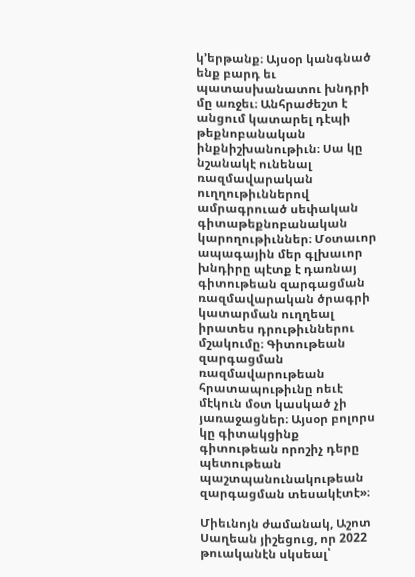կ՚երթանք։ Այսօր կանգնած ենք բարդ եւ պատասխանատու խնդրի մը առջեւ։ Անհրաժեշտ է անցում կատարել դէպի թեքնոբանական ինքնիշխանութիւն։ Սա կը նշանակէ ունենալ ռազմավարական ուղղութիւններով ամրագրուած սեփական գիտաթեքնոբանական կարողութիւններ։ Մօտաւոր ապագային մեր գլխաւոր խնդիրը պէտք է դառնայ գիտութեան զարգացման ռազմավարական ծրագրի կատարման ուղղեալ իրատես դրութիւններու մշակումը։ Գիտութեան զարգացման ռազմավարութեան հրատապութիւնը ոեւէ մէկուն մօտ կասկած չի յառաջացներ։ Այսօր բոլորս կը գիտակցինք գիտութեան որոշիչ դերը պետութեան պաշտպանունակութեան զարգացման տեսակէտէ»։

Միեւնոյն ժամանակ, Աշոտ Սաղեան յիշեցուց, որ 2022 թուականէն սկսեալ՝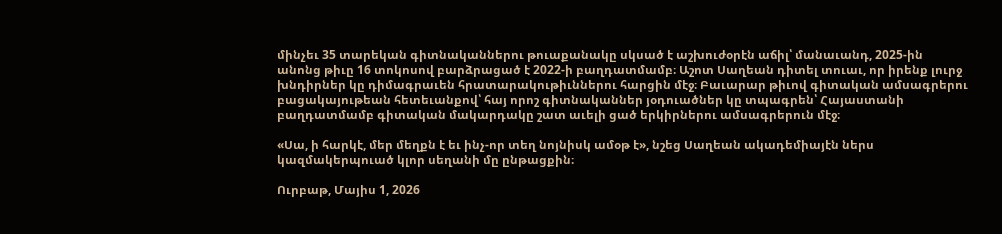մինչեւ 35 տարեկան գիտնականներու թուաքանակը սկսած է աշխուժօրէն աճիլ՝ մանաւանդ, 2025-ին անոնց թիւը 16 տոկոսով բարձրացած է 2022-ի բաղդատմամբ։ Աշոտ Սաղեան դիտել տուաւ, որ իրենք լուրջ խնդիրներ կը դիմագրաւեն հրատարակութիւններու հարցին մէջ։ Բաւարար թիւով գիտական ամսագրերու բացակայութեան հետեւանքով՝ հայ որոշ գիտնականներ յօդուածներ կը տպագրեն՝ Հայաստանի բաղդատմամբ գիտական մակարդակը շատ աւելի ցած երկիրներու ամսագրերուն մէջ։

«Սա, ի հարկէ, մեր մեղքն է եւ ինչ-որ տեղ նոյնիսկ ամօթ է», նշեց Սաղեան ակադեմիայէն ներս կազմակերպուած կլոր սեղանի մը ընթացքին։

Ուրբաթ, Մայիս 1, 2026